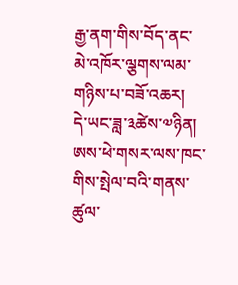རྒྱ་ནག་གིས་བོད་ནང་མེ་འཁོར་ལྕགས་ལམ་གཉིས་པ་བཟོ་འཆར།
དེ་ཡང་ཟླ་༣ཚེས་༧ཉིན། ཨས་ཕེ་གསར་ལས་ཁང་གིས་སྤེལ་བའི་གནས་ཚུལ་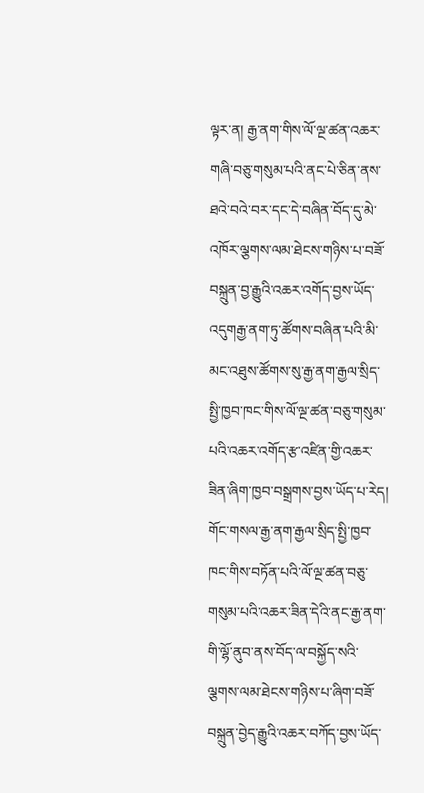ལྟར་ན། རྒྱ་ནག་གིས་ལོ་ལྔ་ཚན་འཆར་གཞི་བཅུ་གསུམ་པའི་ནང་པེ་ཅིན་ནས་ཐའེ་བའེ་བར་དང་དེ་བཞིན་བོད་དུ་མེ་འཁོར་ལྕགས་ལམ་ཐེངས་གཉིས་པ་བཟོ་བསྐྲུན་བྱ་རྒྱུའི་འཆར་འགོད་བྱས་ཡོད་འདུགརྒྱ་ནག་ཏུ་ཚོགས་བཞིན་པའི་མི་མང་འཐུས་ཚོགས་སུ་རྒྱ་ནག་རྒྱལ་སྲིད་སྤྱི་ཁྱབ་ཁང་གིས་ལོ་ལྔ་ཚན་བཅུ་གསུམ་པའི་འཆར་འགོད་རྩ་འཛིན་གྱི་འཆར་ཟིན་ཞིག་ཁྱབ་བསྒྲགས་བྱས་ཡོད་པ་རེད། གོང་གསལ་རྒྱ་ནག་རྒྱལ་སྲིད་སྤྱི་ཁྱབ་ཁང་གིས་བཏོན་པའི་ལོ་ལྔ་ཚན་བཅུ་གསུམ་པའི་འཆར་ཟིན་དེའི་ནང་རྒྱ་ནག་གི་ལྷོ་ནུབ་ནས་བོད་ལ་བསྐྱོད་སའི་ལྕགས་ལམ་ཐེངས་གཉིས་པ་ཞིག་བཟོ་བསྐྲུན་བྱེད་རྒྱུའི་འཆར་བཀོད་བྱས་ཡོད་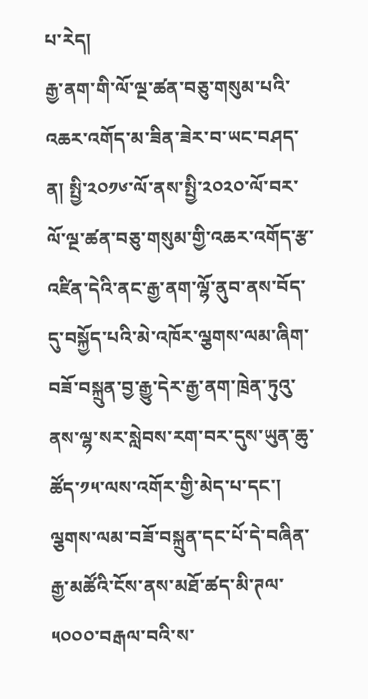པ་རེད།
རྒྱ་ནག་གི་ལོ་ལྔ་ཚན་བཅུ་གསུམ་པའི་འཆར་འགོད་མ་ཟིན་ཟེར་བ་ཡང་བཤད་ན། སྤྱི་༢༠༡༦་ལོ་ནས་སྤྱི་༢༠༢༠་ལོ་བར་ལོ་ལྔ་ཚན་བཅུ་གསུམ་གྱི་འཆར་འགོད་རྩ་འཛིན་དེའི་ནང་རྒྱ་ནག་ལྷོ་ནུབ་ནས་བོད་དུ་བསྐྱོད་པའི་མེ་འཁོར་ལྕགས་ལམ་ཞིག་བཟོ་བསྐྲུན་བྱ་རྒྱུ་དེར་རྒྱ་ནག་ཁྲེན་ཏུའུ་ནས་ལྷ་སར་སླེབས་རག་བར་དུས་ཡུན་ཆུ་ཚོད་༡༥་ལས་འགོར་གྱི་མེད་པ་དང་། ལྕགས་ལམ་བཟོ་བསྐྲུན་དང་པོ་དེ་བཞིན་རྒྱ་མཚོའི་ངོས་ནས་མཐོ་ཚད་མི་ཊལ་༥༠༠༠་བརྒལ་བའི་ས་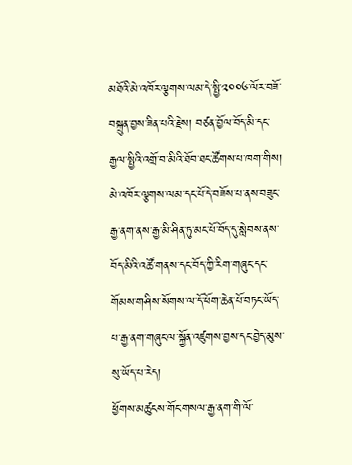མཐོའི་མེ་འཁོར་ལྕགས་ལམ་དེ་སྤྱི་༢༠༠༦་ལོར་བཟོ་བསྐྲུན་བྱས་ཟིན་པའི་རྗེས། བཙན་བྱོལ་བོད་མི་དང་རྒྱལ་སྤྱིའི་འགྲོ་བ་མིའི་ཐོབ་ཐང་ཚོགས་པ་ཁག་གིས། མེ་འཁོར་ལྕགས་ལམ་དང་པོ་དེ་བཟོས་པ་ནས་བཟུང་རྒྱ་ནག་ནས་རྒྱ་མི་ཤིན་ཏུ་མང་པོ་བོད་དུ་སླེབས་ནས་བོད་མིའི་འཚོ་གནས་དང་བོད་ཀྱི་རིག་གཞུང་དང་གོམས་གཤིས་སོགས་ལ་དོ་ཕོག་ཆེན་པོ་བཏང་ཡོད་པ་རྒྱ་ནག་གཞུང་ལ་སྐྱོན་འཛུགས་བྱས་དང་བྱེད་མུས་སུ་ཡོད་པ་རེད།
ཕྱོགས་མཚུངས་གོང་གསལ་རྒྱ་ནག་གི་ལོ་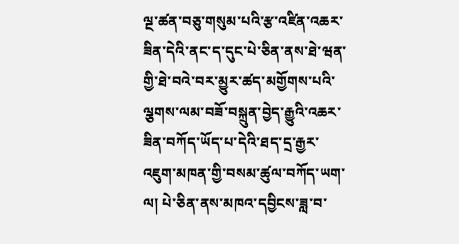ལྔ་ཚན་བཅུ་གསུམ་པའི་རྩ་འཛིན་འཆར་ཟིན་དེའི་ནང་ད་དུང་པེ་ཅིན་ནས་ཐེ་ཝན་གྱི་ཐེ་བའེ་བར་མྱུར་ཚད་མགྱོགས་པའི་ལྕགས་ལམ་བཟོ་བསྐྲུན་བྱེད་རྒྱུའི་འཆར་ཟིན་བཀོད་ཡོད་པ་དེའི་ཐད་དྲ་རྒྱར་འཇུག་མཁན་གྱི་བསམ་ཚུལ་བཀོད་ཡག་ལ། པེ་ཅིན་ནས་མཁའ་དབྱིངས་ཟླ་བ་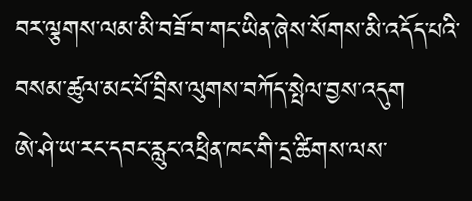བར་ལྕགས་ལམ་མི་བཟོ་བ་གང་ཡིན་ཞེས་སོགས་མི་འདོད་པའི་བསམ་ཚུལ་མང་པོ་བྲིས་ལུགས་བཀོད་སྤེལ་བྱས་འདུག
ཨེ་ཤེ་ཡ་རང་དབང་རླུང་འཕྲིན་ཁང་གི་དྲ་ཚིགས་ལས་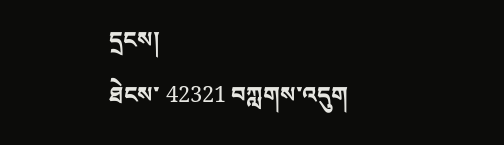དྲངས།
ཐེངས་ 42321 བཀླགས་འདུག